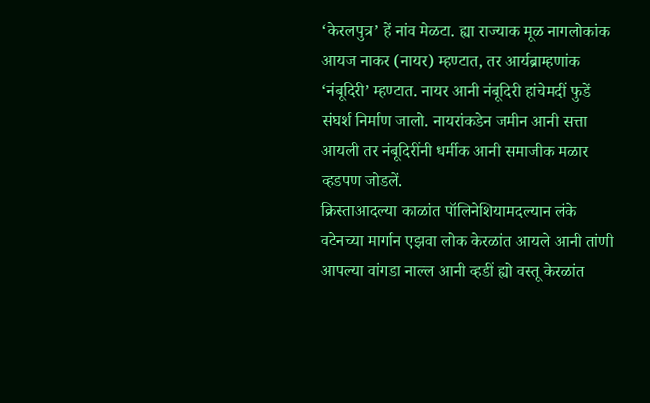‘केरलपुत्र’ हें नांव मेळटा. ह्या राज्याक मूळ नागलोकांक आयज नाकर (नायर) म्हण्टात, तर आर्यब्राम्हणांक ‘नंबूदिरी’ म्हण्टात. नायर आनी नंबूदिरी हांचेमदीं फुडें संघर्श निर्माण जालो. नायरांकडेन जमीन आनी सत्ता आयली तर नंबूदिरींनी धर्मीक आनी समाजीक मळार व्हडपण जोडलें.
क्रिस्ताआदल्या काळांत पॉलिनेशियामदल्यान लंके वटेनच्या मार्गान एझवा लोक केरळांत आयले आनी तांणी आपल्या वांगडा नाल्ल आनी व्हडीं ह्यो वस्तू केरळांत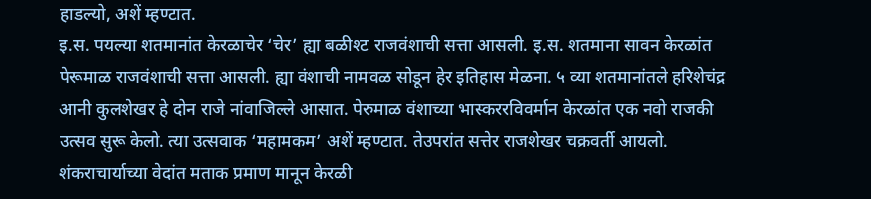हाडल्यो, अशें म्हण्टात.
इ.स. पयल्या शतमानांत केरळाचेर ‘चेर’ ह्या बळीश्ट राजवंशाची सत्ता आसली. इ.स. शतमाना सावन केरळांत पेरूमाळ राजवंशाची सत्ता आसली. ह्या वंशाची नामवळ सोडून हेर इतिहास मेळना. ५ व्या शतमानांतले हरिशेचंद्र आनी कुलशेखर हे दोन राजे नांवाजिल्ले आसात. पेरुमाळ वंशाच्या भास्कररविवर्मान केरळांत एक नवो राजकी उत्सव सुरू केलो. त्या उत्सवाक ‘महामकम’ अशें म्हण्टात. तेउपरांत सत्तेर राजशेखर चक्रवर्ती आयलो. शंकराचार्याच्या वेदांत मताक प्रमाण मानून केरळी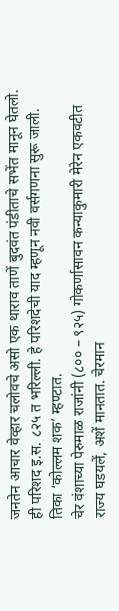जनतेन आचार वेव्हार चलोवचे असो एक थाराव ताणें बुदवंत पंडीताचे सभेंत मानून घेतलो. ही परिशद इ.स. ८२५ त भरिल्ली. हे परिशदेची याद म्हणून नवी वर्सगणना सुरू जाली. तिका ‘कोल्लम शक’ म्हण्टात.
चेर वंशाच्या पेरुमाळ राजांनी (८०० – ९२५) गोकर्णासावन कन्याकुमारी मेरेन एकवटीत राज्य घडयलें, अशें मानतात. चेरमान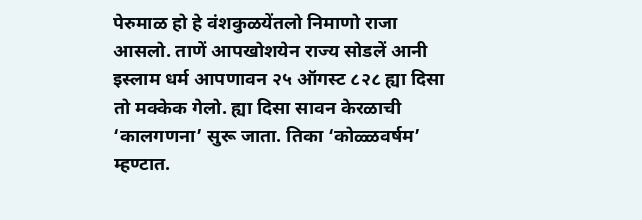पेरुमाळ हो हे वंशकुळयेंतलो निमाणो राजा आसलो. ताणें आपखोशयेन राज्य सोडलें आनी इस्लाम धर्म आपणावन २५ ऑगस्ट ८२८ ह्या दिसा तो मक्केक गेलो. ह्या दिसा सावन केरळाची ‘कालगणना’ सुरू जाता. तिका ‘कोळ्ळवर्षम’ म्हण्टात.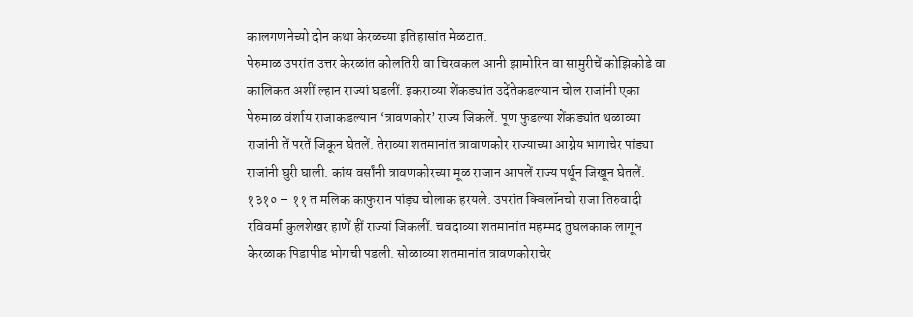कालगणनेच्यो दोन कथा केरळच्या इतिहासांत मेळटात.
पेरुमाळ उपरांत उत्तर केरळांत कोलतिरी वा चिरवकल आनी झामोरिन वा सामुरीचें कोझिकोडे वा कालिकत अशीं ल्हान राज्यां घडलीं. इकराव्या शेंकड्यांत उदेंतेकडल्यान चोल राजांनी एका पेरुमाळ वंर्शाय राजाकडल्यान ‘त्रावणकोर’ राज्य जिकलें. पूण फुडल्या शेंकड्यांत थळाव्या राजांनी तें परतें जिकून घेतलें. तेराव्या शतमानांत त्रावाणकोर राज्याच्या आग्नेय भागाचेर पांड्या राजांनी घुरी घाली. कांय वर्सांनी त्रावणकोरच्या मूळ राजान आपलें राज्य पर्थून जिखून घेतलें. १३१० – ११ त मलिक काफुरान पांड्य़ चोलाक हरयले. उपरांत क्विलॉनचो राजा तिरुवादी रविवर्मा कुलशेखर हाणें हीं राज्यां जिकलीं. चवदाव्या शतमानांत महम्मद तुघलकाक लागून केरळाक पिडापीड भोगची पडली. सोळाव्या शतमानांत त्रावणकोराचेर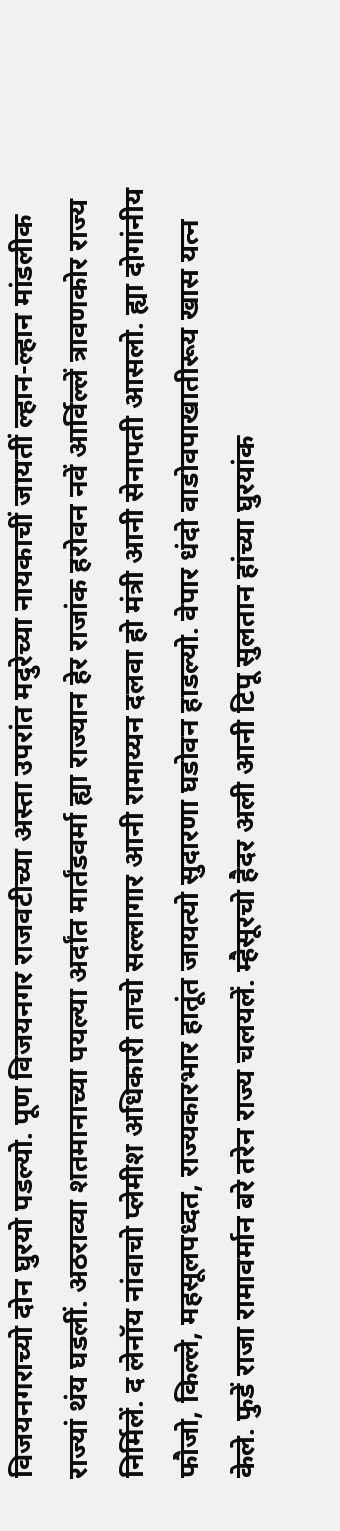विजयनगराच्यो दोन घुरयो पडल्यो. पूण विजयनगर राजवटीच्या अस्ता उपरांत मदुरेच्या नायकाचीं जायतीं ल्हान-ल्हान मांडलीक राज्यां थंय घडलीं. अठराव्या शतमानाच्या पयल्या अर्दांत मार्तंडवर्मा ह्या राज्यान हेर राजांक हरोवन नवें आर्विल्लें त्रावणकोर राज्य निर्मिलें. द लेनॉय नांवाचो प्लेमीश अधिकारी ताचो सल्लागार आनी रामाय्यन दलवा हो मंत्री आनी सेनापती आसलो. ह्या दोगांनीय फौजो, किल्ले, महसूलपध्दत, राज्यकारभार हातूंत जायत्यो सुदारणा घडोवन हाडल्यो. वेपार धंदो वाडोवपाखातीरूय खास यत्न केले. फुडें राजा रामावर्मान बरे तरेन राज्य चलयलें. म्हैसूरचो हैदर अली आनी टिपू सुलतान हांच्या घुरयांक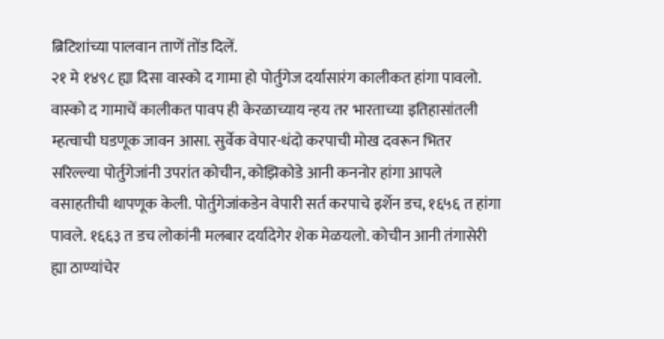ब्रिटिशांच्या पालवान ताणें तोंड दिलें.
२१ मे १४९८ ह्या दिसा वास्को द गामा हो पोर्तुगेज दर्यासारंग कालीकत हांगा पावलो. वास्को द गामाचें कालीकत पावप ही केरळाच्याय न्हय तर भारताच्या इतिहासांतली म्हत्वाची घडणूक जावन आसा. सुर्वेक वेपार-धंदो करपाची मोख दवरून भितर सरिल्ल्या पोर्तुगेजांनी उपरांत कोचीन, कोझिकोडे आनी कननोर हांगा आपले वसाहतीची थापणूक केली. पोर्तुगेजांकडेन वेपारी सर्त करपाचे इर्शेन डच, १६५६ त हांगा पावले. १६६३ त डच लोकांनी मलबार दर्यादेगेर शेक मेळयलो. कोचीन आनी तंगासेरी ह्या ठाण्यांचेर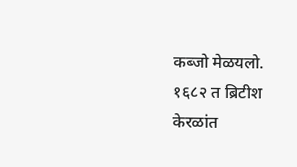कब्जो मेळयलो.
१६८२ त ब्रिटीश केरळांत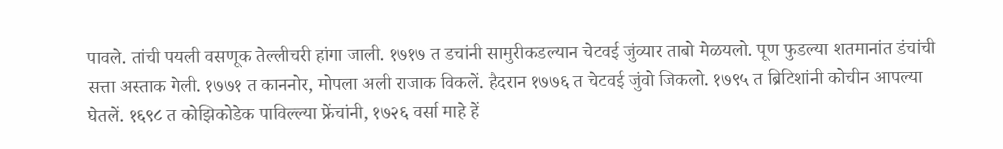पावले. तांची पयली वसणूक तेल्लीचरी हांगा जाली. १७१७ त डचांनी सामुरीकडल्यान चेटवई जुंव्यार ताबो मेळयलो. पूण फुडल्या शतमानांत डंचांची सत्ता अस्ताक गेली. १७७१ त काननोर, मोपला अली राजाक विकलें. हैदरान १७७६ त चेटवई जुंवो जिकलो. १७९५ त ब्रिटिशांनी कोचीन आपल्या घेतलें. १६९८ त कोझिकोडेक पाविल्ल्या फ्रेंचांनी, १७२६ वर्सा माहे हें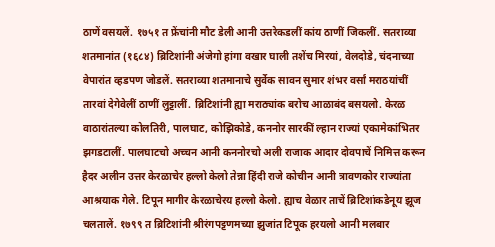ठाणें वसयलें. १७५१ त फ्रेंचांनी मौट डेली आनी उत्तरेकडलीं कांय ठाणीं जिकलीं. सतराव्या शतमानांत (१६८४) ब्रिटिशांनी अंजेगो हांगा वखार घाली तशेंच मिरयां, वेलदोडे, चंदनाच्या वेपारांत व्हडपण जोडलें. सतराव्या शतमानाचे सुर्वेक सावन सुमार शंभर वर्सां मराठयांचीं तारवां देगेवेलीं ठाणीं लुट्टालीं. ब्रिटिशांनी ह्या मराठ्यांक बरोच आळाबंद बसयलो. केरळ वाठारांतल्या कोलतिरी, पालघाट, कोझिकोडे, कननोर सारकीं ल्हान राज्यां एकामेकांभितर झगडटालीं. पालघाटचो अच्चन आनी कननोरचो अली राजाक आदार दोवपाचें निमित्त करून हैदर अलीन उत्तर केरळाचेर हल्लो केलो तेन्ना हिंदी राजे कोचीन आनी त्रावणकोर राज्यांता आश्रयाक गेले. टिपून मागीर केरळाचेरय हल्लो केलो. ह्याच वेळार ताचें ब्रिटिशांकडेनूय झूज चलतालें. १७९९ त ब्रिटिशांनी श्रीरंगपट्टणमच्या झुजांत टिपूक हरयलो आनी मलबार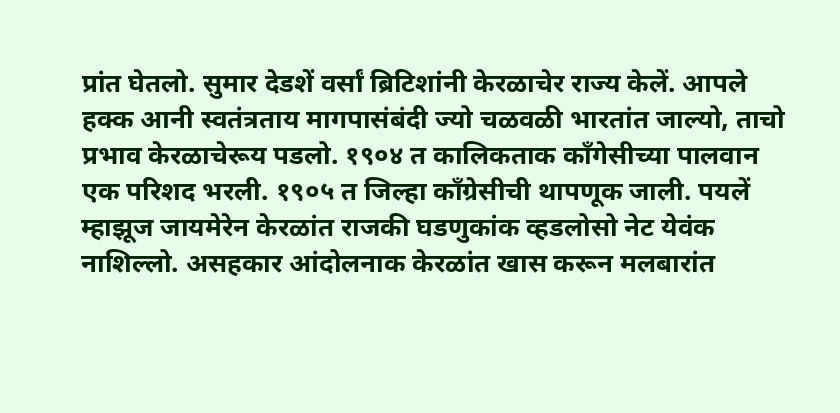प्रांत घेतलो. सुमार देडशें वर्सां ब्रिटिशांनी केरळाचेर राज्य केलें. आपले हक्क आनी स्वतंत्रताय मागपासंबंदी ज्यो चळवळी भारतांत जाल्यो, ताचो प्रभाव केरळाचेरूय पडलो. १९०४ त कालिकताक काँगेसीच्या पालवान एक परिशद भरली. १९०५ त जिल्हा काँग्रेसीची थापणूक जाली. पयलें म्हाझूज जायमेरेन केरळांत राजकी घडणुकांक व्हडलोसो नेट येवंक नाशिल्लो. असहकार आंदोलनाक केरळांत खास करून मलबारांत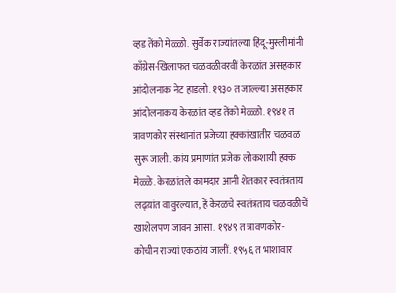व्हड तेंको मेळ्ळो. सुर्वेक राज्यांतल्या हिंदू-मुस्लीमांनी काँग्रेस-खिलाफत चळवळीवरवीं केरळांत असहकार आंदोलनाक नेट हाडलो. १९३० त जाल्ल्या असहकार आंदोलनाकय केरळांत व्हड तेंको मेळ्ळो. १९४१ त त्रावणकोर संस्थानांत प्रजेच्या हक्कांखातीर चळवळ सुरू जाली. कांय प्रमाणांत प्रजेक लोकशायी हक्क मेळ्ळे. केरळांतले कामदार आनी शेतकार स्वतंत्रताय लढ्य़ांत वावुरल्यात, हें केरळचे स्वतंत्रताय चळवळीचें खाशेलपण जावन आसा. १९४९ त त्रावणकोर-कोचीन राज्यां एकठांय जालीं. १९५६ त भाशावार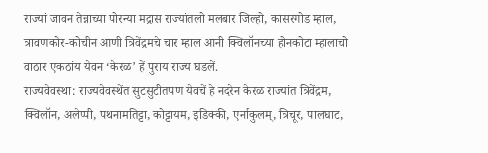राज्यां जावन तेन्नाच्या पोरन्या मद्रास राज्यांतलो मलबार जिल्हो, कासरगोड म्हाल, त्रावणकोर-कोचीन आणी त्रिवेंद्रमचे चार म्हाल आनी क्विलॉनच्या होनकोटा म्हालाचो वाठार एकठांय येवन ‘केरळ’ हें पुराय राज्य घडलें.
राज्यवेवस्था: राज्यवेवस्थेंत सुटसुटीतपण येवचें हे नदरेन केरळ राज्यांत त्रिवेंद्रम, क्विलॉन, अलेप्पी, पथनामतिट्टा, कोट्टायम, इडिक्की, एर्नाकुलम्, त्रिचूर, पालघाट,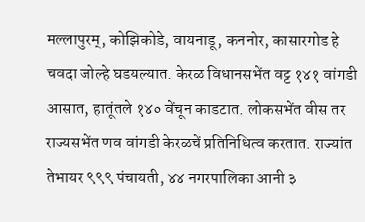मल्लापुरम्, कोझिकोडे, वायनाडू, कननोर, कासारगोड हे चवदा जोल्हे घडयल्यात. केरळ विधानसभेंत वट्ट १४१ वांगडी आसात, हातूंतले १४० वेंचून काडटात. लोकसभेंत वीस तर राज्यसभेंत णव वांगडी केरळचें प्रतिनिधित्व करतात. राज्यांत तेभायर ९९९ पंचायती, ४४ नगरपालिका आनी ३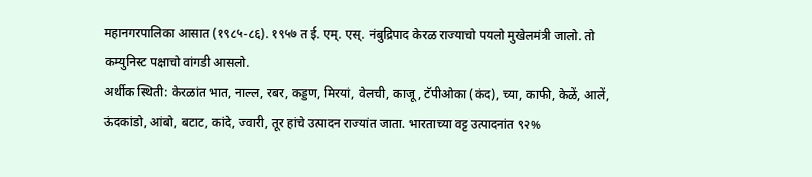महानगरपालिका आसात (१९८५-८६). १९५७ त ई. एम्. एस्. नंबुद्रिपाद केरळ राज्याचो पयलो मुखेलमंत्री जालो. तो कम्युनिस्ट पक्षाचो वांगडी आसलो.
अर्थीक स्थिती: केरळांत भात, नाल्ल, रबर, कड्डण, मिरयां, वेलची, काजू, टॅपीओका (कंद), च्या, काफी, केळें, आलें, ऊंदकांडो, आंबो, बटाट, कांदे, ज्वारी, तूर हांचे उत्पादन राज्यांत जाता. भारताच्या वट्ट उत्पादनांत ९२%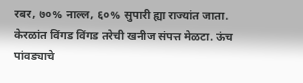रबर, ७०% नाल्ल, ६०% सुपारी ह्या राज्यांत जाता.
केरळांत विंगड विंगड तरेची खनीज संपत्त मेळटा. ऊंच पांवड्याचे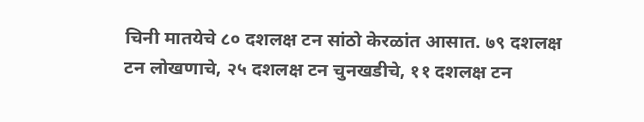चिनी मातयेचे ८० दशलक्ष टन सांठो केरळांत आसात. ७९ दशलक्ष टन लोखणाचे, २५ दशलक्ष टन चुनखडीचे, ११ दशलक्ष टन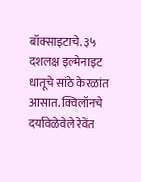बॉक्साइटाचे. ३५ दशलक्ष इल्मेनाइट धातूचे सांठे केरळांत आसात. क्विलॉनचे दर्यावेळेवेले रेवेंत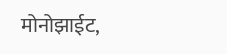मोनोझाईट,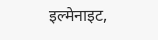इल्मेनाइट,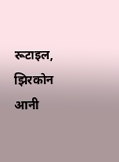रूटाइल, झिरकोन आनी